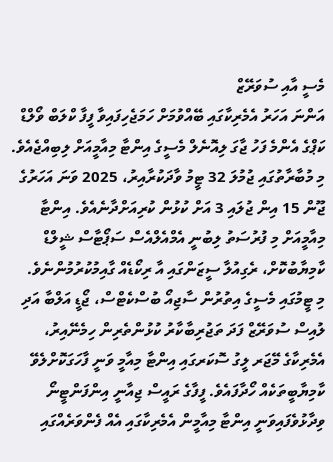މެސީ އާއި ސުވަރޭޒް
އަންނަ އަހަރު އެމެރިކާގައި ބޭއްވުމަށް ހަމަޖެހިފައިވާ ފީފާ ކްލަބް ވޯލްޑް ކަޕްގެ އެންމެ ފަހު ޖާގަ ލިއޮނެލް މެސީގެ އިންޓާ މިއާމީއަށް ލިބިއްޖެއެވެ.
މި މުބާރާތުގައި ޖުމުލަ 32 ޓީމު ވާދަކުރާއިރު، 2025 ވަނަ އަހަރުގެ ޖޫން 15 އިން ޖުލައި 3 އަށް ކުޅުން ކުރިއަށްދާނެއެވެ. އިންޓާ މިއާމީއަށް މި ފުރުސަތު ލިބުނީ އެމްއެލްއެސް ސަޕޯޓާސް ޝީލްޑް ކާމިޔާބުކޮށް، ރެގިއުލާ ސީޒަންގައި އާ ރިކޯޑެއް ގާއިމުކުރުމުންނެވެ.
މި ޓީމުގައި މެސީގެ އިތުރުން ސާޖިއޯ ބުސްކެޓްސް، ޖޯޑީ އަލްބާ އަދި ލުއިސް ސުވަރޭޒް ފަދަ ތަޖުރިބާކާރު ކުޅުންތެރިން ހިމެނޭއިރު، އެމެރިކާގެ މޭޖަރ ލީގު ސޮކަރގައި އިންޓާ މިއާމީ ވަނީ ފާހަގަކޮށްލެވޭ ކާމިޔާބީތަކެއް ހޯދާފައެވެ. ފީފާގެ ރައީސް ޖިއާނީ އިންފަންޓީނޯ ވިދާޅުވެފައިވަނީ އިންޓާ މިއާމީން އެމެރިކާގައި އެއް ފެންވަރެއްގައި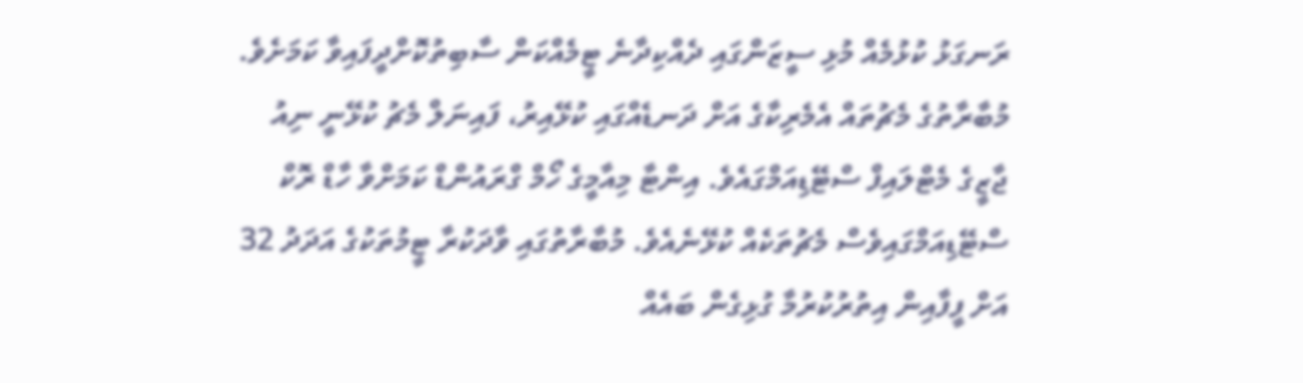ރަނގަޅު ކުޅުމެއް މުޅި ސީޒަންގައި ދެއްކިދާނެ ޓީމެއްކަން ސާބިތުކޮށްދީފައިވާ ކަމަށެވެ.
މުބާރާތުގެ މެޗުތައް އެމެރިކާގެ އަށް ދަނޑެއްގައި ކުޅޭއިރު، ފައިނަލް މެޗު ކުޅޭނީ ނިއު ޖާޒީގެ މެޓްލައިފް ސްޓޭޑިއަމްގައެވެ. އިންޓާ މިއާމީގެ ހޯމް ގްރައުންޑް ކަމަށްވާ ހާޑް ރޮކް ސްޓޭޑިއަމްގައިވެސް މެޗުތަކެއް ކުޅޭނެއެވެ. މުބާރާތުގައި ވާދަކުރާ ޓީމުތަކުގެ އަދަދު 32 އަށް ފީފާއިން އިތުރުކުރުމާ ގުޅިގެން ބައެއް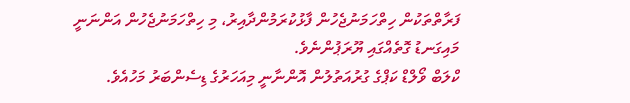ފަރާތްތަކުން ހިތްހަމަނުޖެހުން ފާޅުކުރަމުންދާއިރު، މި ހިތްހަމަނުޖެހުން އަންނަނީ މައިގަނޑު ގޮތެއްގައި ޔޫރަޕުންނެވެ.
ކްލަބް ވޯލްޑް ކަޕްގެ ގުރުއަތުލުން އޮންނާނީ މިއަހަރުގެ ޑިސެންބަރު މަހުއެވެ.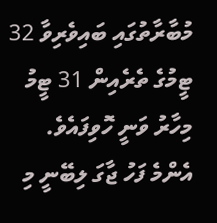މުބާރާތުގައި ބައިވެރިވާ 32 ޓީމުގެ ތެރެއިން 31 ޓީމު މިހާރު ވަނީ ހޮވިފައެވެ. އެންމެ ފަހު ޖާގަ ލިބޭނީ މި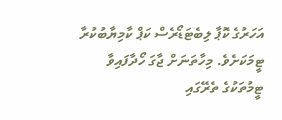އަހަރުގެ ކޮޕާ ލިބެޓަޑޯރެސް ކަޕް ކާމިޔާބުކުރާ ޓީމަކަށެވެ. މިހާތަނަށް ޖާގަ ހޯދާފައިވާ ޓީމުތަކުގެ ތެރޭގައި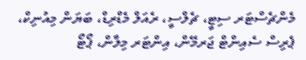މެންޗެސްޓަރ ސިޓީ، ޗެލްސީ، ރެއަލް މެޑްރިޑް، ބަޔަން މިއުނިކް، ޕެރިސް ސެއިންޓް ޖަރމޭން، އިންޓަރ މިލާން، ޕޯޓޯ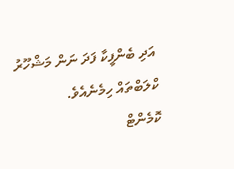އަދި ބެންފީކާ ފަދަ ނަން މަޝްހޫރު ކްލަބްތައް ހިމެނެއެވެ.
ކޮމެންޓް